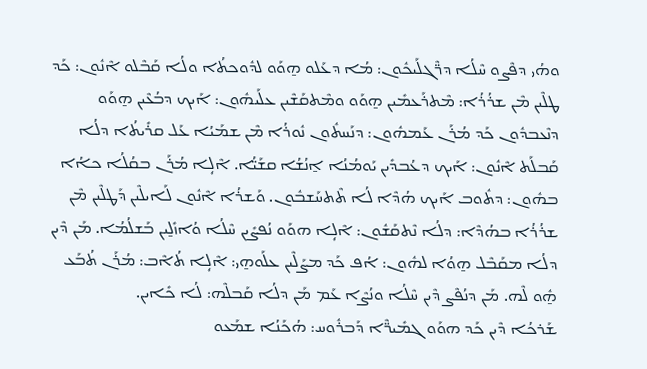ܘܗܳܝ ܕܦܶܨܘ ܚܶܠܳܐ ܕܪ̈ܶܓܠܰܝܟܽܘܢ: ܡܳܐ ܕܥܰܠܘ ܗ̱ܘܰܘ ܠܕܽܘܟܬܳܐ ܘܠܳܐ ܩܰܒܶܠܘ ܐܶܢܽܘܢ: ܟܰܕ ܛܠܶܝܢ ܡܶܢ ܫܪܳܪܳܐ: ܡܶܬܪܰܥܡܺܝܢ ܗ̱ܘܰܘ ܘܡܶܬܩܰܫܶܝܢ ܥܠܰܝܗܽܘܢ: ܐܰܝܟ ܕܒܳܥܶܝܢ ܗ̱ܘܰܘ ܕܢܶܥܒܕܽܘܢ ܟܰܕ ܡܳܪܰܢ ܥܰܡܗܽܘܢ: ܕܢܰܚܬܽܘܢ ܢܽܘܪܳܐ ܡܶܢ ܫܡܰܝܳܐ ܥܰܠ ܩܪܺܝܬܳܐ ܕܠܳܐ ܩܰܒܠܰܬ ܐܶܢܽܘܢ: ܐܰܝܟ ܕܥܳܒܕܺܝܢ ܝܰܘܡܳܢܳܐ ܐ̱ܢܳܫܳܐ ܩܫܰܝ̈ܳܐ. ܐܶܠܴܐ ܡܳܪܰܢ ܒܩܳܠܳܐ ܟܐܳܐ ܒܗܽܘܢ: ܕܬܽܘܒ ܐܰܝܟ ܗܳܕܶܐ ܠܳܐ ܬܶܬܚܰܫܒܽܘܢ. ܘܰܫܪܳܐ ܐܶܢܽܘܢ ܠܰܐܝܠܶܝܢ ܕܰܛܠܶܝܢ ܡܶܢ ܫܪܳܪܳܐ ܒܗܳܕܶܐ: ܕܠܳܐ ܢܶܬܩܰܫܽܘܢ: ܐܶܠܴܐ ܗܘܰܘ ܢܳܦܨܺܝܢ ܚܶܠܳܐ ܘܳܐܙܺܠ̱ܝܢ ܒܰܫܠܳܡܳܐ. ܡܰܢ ܕܶܝܢ ܕܠܳܐ ܡܩܰܒܶܠ ܗ̱ܘܳܐ ܠܗܽܘܢ: ܐܳܦ ܟܰܕ ܡܨܰܠܶܝܢ ܥܠܰܘܗ̱ܝ: ܐܶܠܴܐ ܬܳܐܶܒ: ܡܳܪܰܢ ܬܳܒܰܥ ܗ̱ܽܘ ܠܶܗ. ܡܰܢ ܕܢܳܦܶܨ ܕܶܝܢ ܚܶܠܳܐ ܘܢܳܨܶܐ ܥܰܡ ܡܰܢ ܕܠܳܐ ܩܰܒܠܶܗ: ܠܳܐ ܟܺܐܝܢ.
ܫܰܪܟܳܐ ܕܶܝܢ ܟܰܕ ܗܘܰܘ ܓܡܺܝܪ̈ܶܐ ܕܰܒܪܽܘܚ: ܗܳܟܰܢܳܐ ܫܡܰܥܘ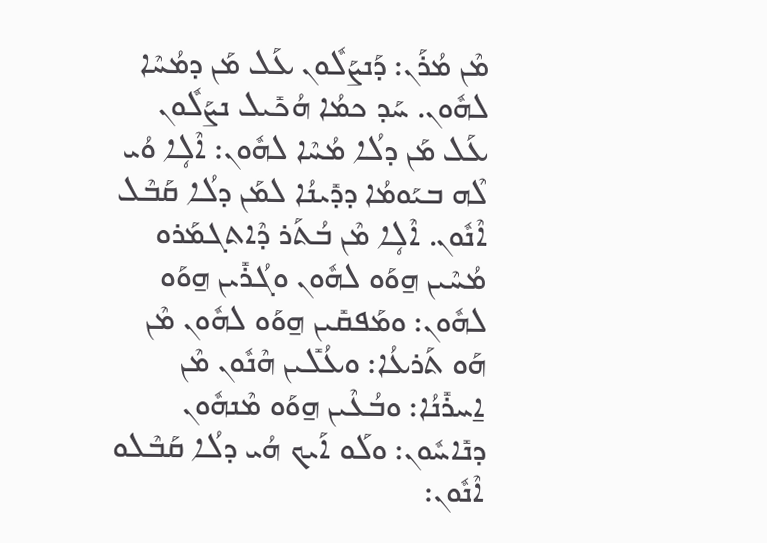ܡܶܢ ܡܳܪܰܢ: ܕܰܢܨܰܠܽܘܢ ܥܰܠ ܡܰܢ ܕܡܳܚܶܐ ܠܗܽܘܢ. ܚܰܕ ܟܡܳܐ ܗܳܟܺܝܠ ܢܨܰܠܽܘܢ ܥܰܠ ܡܰܢ ܕܠܳܐ ܡܳܚܶܐ ܠܗܽܘܢ: ܐܶܠܴܐ ܘܳܝ ܠܶܗ ܒܝܰܘܡܳܐ ܕܕܺܝܢܳܐ ܠܡܰܢ ܕܠܳܐ ܩܰܒܶܠ ܐܶܢܽܘܢ. ܐܶܠܴܐ ܡܶܢ ܒܳܬܰܪ ܕܶܐܬܓܡܰܪܘ ܡܳܚܶܝܢ ܗ̱ܘܰܘ ܠܗܽܘܢ ܘܓܳܪܺܝܢ ܗ̱ܘܰܘ ܠܗܽܘܢ: ܘܡܰܦܩܺܝܢ ܗ̱ܘܰܘ ܠܗܽܘܢ ܡܶܢ ܗܰܘ ܬܰܪܥܳܐ: ܘܥܳܠܺܝܢ ܗܶܢܽܘܢ ܡܶܢ ܐ̱ܚܪܺܢܳܐ: ܘܒܳܥܶܝܢ ܗ̱ܘܰܘ ܡܶܢܗܽܘܢ ܕܢܺܐܚܽܘܢ: ܘܠܰܘ ܐܰܝܟ ܗܳܝ ܕܠܳܐ ܩܰܒܶܠܘ ܐܶܢܽܘܢ: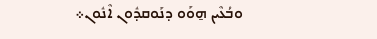ܘܒܳܥܶܝܢ ܗ̱ܘܰܘ ܕܢܰܘܩܕܽܘܢ ܐܶܢܽܘܢ܀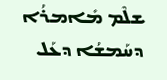ܫܠܶܡ ܡܺܐܡܪܳܐ ܕܚܰܡܫܳܐ ܕܥܰܠ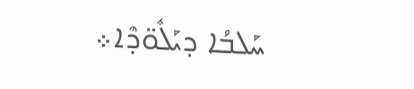ܚܰܠܒܳܐ ܕܝܰܠܽܘ̈ܕܶܐ܀